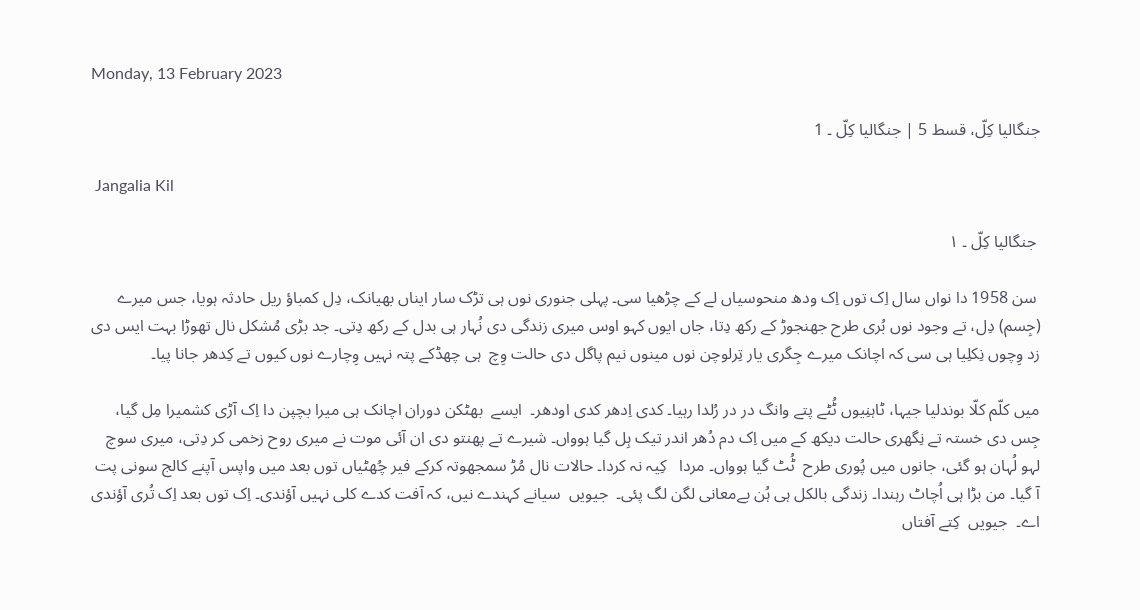Monday, 13 February 2023

جنگالیا کِلّ، قسط 5 | جنگالیا کِلّ ۔ 1

 Jangalia Kil

 جنگالیا کِلّ ۔ ١

 سن 1958 دا نواں سال اِک توں اِک ودھ منحوسیاں لے کے چڑھیا سی۔ پہلی جنوری نوں ہی تڑک سار ایناں بھیانک، دِل کمباؤ ریل حادثہ ہویا، جس میرے (جِسم) دِل، تے وجود نوں بُری طرح جھنجوڑ کے رکھ دِتا، جاں ایوں کہو اوس میری زندگی دی نُہار ہی بدل کے رکھ دِتی۔ جد بڑی مُشکل نال تھوڑا بہت ایس دی زد وِچوں نِکلِیا ہی سی کہ اچانک میرے جِگری یار تِرلوچن نوں مینوں نیم پاگل دی حالت وِچ  ہی چھڈکے پتہ نہیں وِچارے نوں کیوں تے کِدھر جانا پیا۔

میں کلّم کلّا بوندلیا جیہا، ٹاہنِیوں ٹُٹے پتے وانگ در در رُلدا رہیا۔ کدی اِدھر کدی اودھر۔  ایسے  بھٹکن دوران اچانک ہی میرا بچپن دا اِک آڑی کشمیرا مِل گیا، جِس دی خستہ تے نِگھری حالت دیکھ کے میں اِک دم دُھر اندر تیک ہِل گیا ہوواں۔ شیرے تے پھنتو دی ان آئی موت نے میری روح زخمی کر دِتی، میری سوچ لہو لُہان ہو گئی، جانوں میں پُوری طرح  ٹُٹ گیا ہوواں۔ مردا   کِیہ نہ کردا۔ حالات نال مُڑ سمجھوتہ کرکے فیر چُھٹیاں توں بعد میں واپس آپنے کالج سونی پت آ گیا۔ من بڑا ہی اُچاٹ رہندا۔ زندگی بالکل ہی ہُن بےمعانی لگن لگ پئی۔  جیویں  سیانے کہندے نیں، کہ آفت کدے کلی نہیں آؤندی۔ اِک توں بعد اِک تُری آؤندی اے۔  جیویں  کِتے آفتاں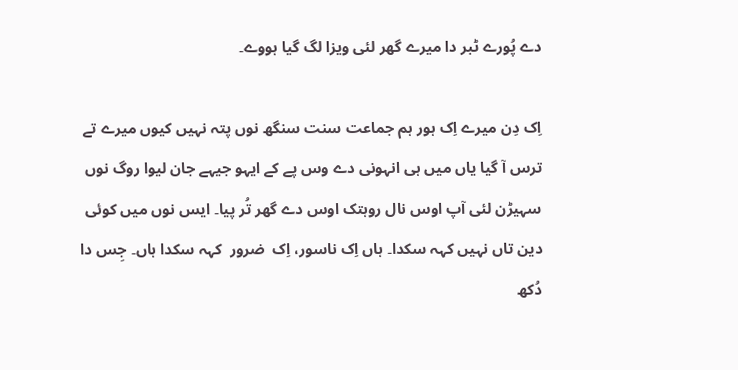دے پُورے ٹبر دا میرے گھر لئی ویزا لگ گیا ہووے۔

اِک دِن میرے اِک ہور ہم جماعت سنت سنگھ نوں پتہ نہیں کیوں میرے تے ترس آ گیا یاں میں ہی انہونی دے وس پے کے ایہو جیہے جان لیوا روگ نوں سہیڑن لئی آپ اوس نال روہتک اوس دے گھر تُر پیا۔ ایس نوں میں کوئی دین تاں نہیں کہہ سکدا۔ ہاں اِک ناسور، اِک  ضرور  کہہ سکدا ہاں۔ جِس دا دُکھ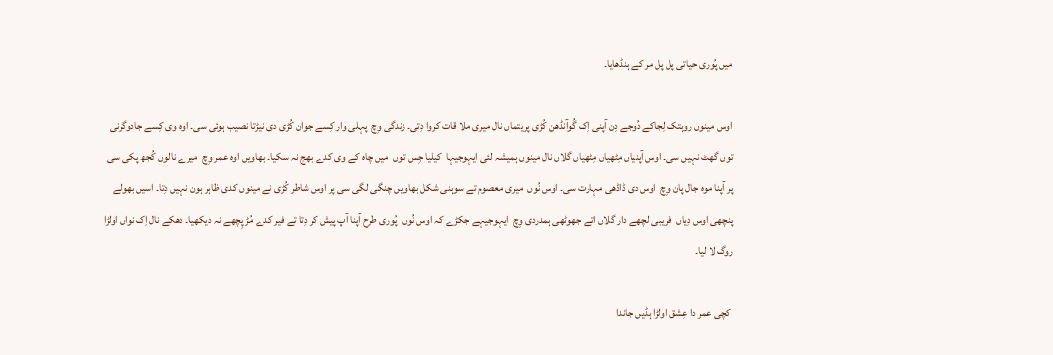میں پُوری حیاتی پل پل مر کے ہنڈھایا۔

اوس مینوں روہتک لِجاکے دُوجے دِن آپنی اِک گُوآنڈھن کُڑی پریتماں نال میری ملا قات کروا دِتی۔ زندگی وِچ  پہلی وار کِسے جوان کُڑی دی نیڑتا نصیب ہوئی سی۔ اوہ وی کِسے جادوگرنی توں گھٹ نہیں سی۔ اوس آپنیاں مِٹھیاں مِٹھیاں گلاں نال مینوں ہمیشہ لئی ایہوجیہا  کیلیا جِس توں  میں چاہ کے وی کدے بھج نہ سکیا۔ بھاویں اوہ عمر وِچ  میرے نالوں کُجھ پکی سی پر آپنا موہ جال پان وِچ  اوس دی ڈاڈھی مہارت سی۔ اوس نُوں  میری معصوم تے سوہنی شکل بھاویں چنگی لگی سی پر اوس شاطر کُڑی نے مینوں کدی ظاہر ہون نہیں دِتا۔ اسیں بھولے پنچھی اوس دِیاں  فریبی لچھے دار گلاں اتے جھوٹھی ہمدردی وِچ  ایہوجیہے جکڑے کہ اوس نُوں  پُوری طرح آپنا آپ پیش کر دِتا تے فیر کدے مُڑ پِچھے نہ دیکھیا۔ دھکے نال اِک نواں اولڑا روگ لا لیا۔

 کچی عمر دا عِشق اولڑا ہڈیں جاندا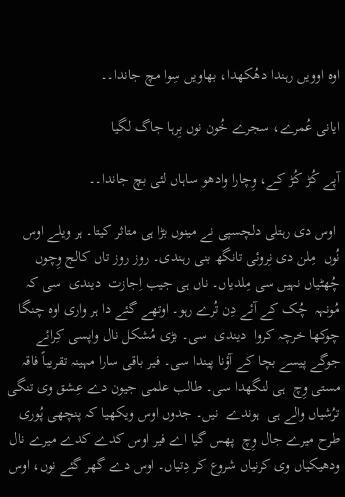اوہ اوویں رہندا دھُکھدا، بھاویں سِوا مچ جاندا۔۔

ایانی عُمرے، سجرے خُون نوں بِرہا جاگ لگیا

آپے کُڑ کُڑ کے، وِچارا وادھو ساہاں لئی بچ جاندا۔۔

 اوس دی رہتلی دلچسپی نے مینوں بڑا ہی متاثر کیتا۔ ہر ویلے اوس نُوں  مِلن دی نِروئی تانگھ بنی رہندی۔ روز روز تاں کالج وِچوں چُھٹیاں نہیں سی مِلدیاں۔ ناں ہی جیب اِجازت  دیندی  سی کہ  مُونہہ  چُک کے آئے دِن تُرے رہو۔ اوتھے گئے دا ہر واری اوہ چنگا چوکھا خرچہ کروا  دیندی  سی۔ بڑی مُشکل نال واپسی کِرائے جوگے پیسے بچا کے آؤنا پیندا سی۔ فیر باقی سارا مہینہ تقریباً فاقہ مستی وِچ  ہی لنگھدا سی۔ طالب علمی جیون دے عِشق وی تنگی ترُشیاں والے ہی  ہوندے  نیں۔ جدوں اوس ویکھیا کہ پنچھی پُوری طرح میرے جال وِچ  پھس گیا اے فیر اوس کدے کدے میرے نال ودھیکیاں وی کرنیاں شروع کر دِتیاں۔ اوس دے گھر گئے نوں، اوس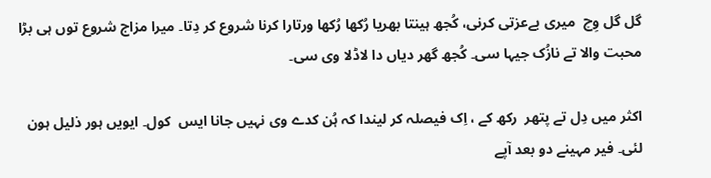گل گل وِچ  میری بےعزتی کرنی، کُجھ ہینتا بھریا رُکھا رُکھا ورتارا کرنا شروع کر دِتا۔ میرا مزاج شروع توں ہی بڑا محبت والا تے نازُک جیہا سی۔ کُجھ گھر دیاں دا لاڈلا وی سی۔

اکثر میں دِل تے پتھر  رکھ کے ، اِک فیصلہ کر لیندا کہ ہُن کدے وی نہیں جانا ایس  کول۔ ایویں ہور ذلیل ہون لئی۔ فیر مہینے دو بعد آپے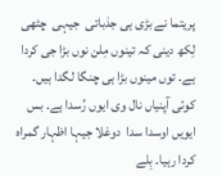پریتما نے بڑی ہی جذباتی  جیہی  چٹھی لِکھ دینی کہ تینوں مِلن نوں بڑا جی کردا ہے۔ توں مینوں بڑا ہی چنگا لگدا ہیں۔ کوئی آپنیاں نال وی ایوں رُسدا ہے۔ بس ایویں اوسدا سدا  دوغلا جیہا اظہار گمراہ کردا رہیا۔ بِلے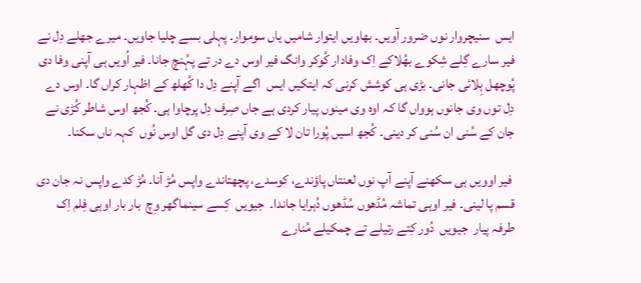ایس  سنیچروار نوں ضرور آویں۔ بھاویں ایتوار شامیں یاں سوموار۔ پہلی بسے چلیا جاویں۔ میرے جھلے دِل نے فیر سارے گِلے شِکوے بھُلاکے اِک وفادار کُوکر وانگ فیر اوس دے در تے پہُنچ جانا۔ فیر اُویں ہی آپنی وفا دی پُوچھل ہِلائی جانی۔ بڑی ہی کوشش کرنی کہ ایتکیں ایس  اگے آپنے دِل دا کُھلھ کے اظہار کراں گا۔ اوس دے دِل توں وی جانوں ہوواں گا کہ اوہ وی مینوں پیار کردی ہے جاں صِرف دِل پرچاوا ہی۔ کُجھ اوس شاطر کُڑی نے جان کے سُنی ان سُنی کر دینی۔ کُجھ اسیں پُورا تان لا کے وی آپنے دِل دی گل اوس نُوں  کہہ ناں سکنا۔

 فیر اوویں ہی سکھنے آپنے آپ نوں لعنتاں پاؤندے، کوسدے، پچھتاندے واپس مُڑ آنا۔ مُڑ کدے واپس نہ جان دی قسم پا لینی۔ فیر اوہی تماشہ مُڈھوں سُڈھوں دُہرایا جاندا۔  جیویں  کِسے سینماگھر وِچ  بار بار اوہی فِلم اِک طرفہ پیار  جیویں  دُور کِتے رتیلے تے چمکیلے مُنارے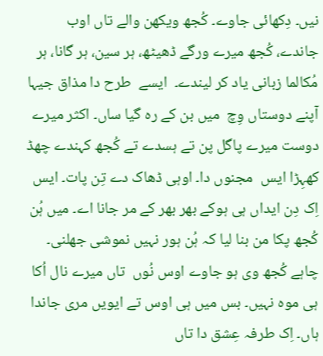نیں۔ دِکھائی جاوے۔ کُجھ ویکھن والے تاں اوب جاندے، کُجھ میرے ورگے ڈھیٹھ، ہر سین، ہر گانا، ہر مُکالما زبانی یاد کر لیندے۔  ایسے  طرح دا مذاق جیہا آپنے دوستاں وِچ  میں بن کے رہ گیا ساں۔ اکثر میرے دوست میرے پاگل پن تے ہسدے تے کُجھ کہندے چھڈ کھہِڑا ایس  مجنوں دا۔ اوہی ڈھاک دے تِن پات۔ ایس  اِک دِن ایداں ہی ہوکے بھر بھر کے مر جانا اے۔ میں ہُن کُجھ پکا من بنا لیا کہ ہُن ہور نہیں نموشی جھلنی۔ چاہے کُجھ وی ہو جاوے اوس نُوں  تاں میرے نال اُکا ہی موہ نہیں۔ بس میں ہی اوس تے ایویں مری جاندا ہاں۔ اِک طرفہ عِشق دا تاں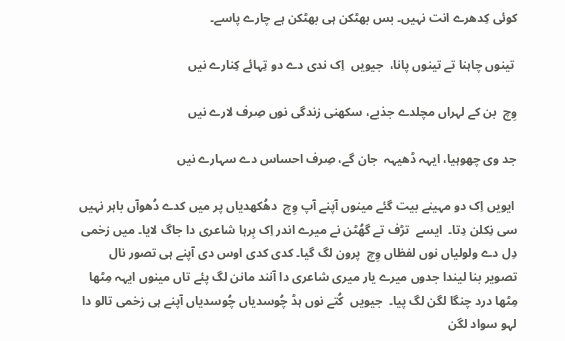کوئی کِدھرے انت نہیں۔ بس بھٹکن ہی بھٹکن ہے چارے پاسے۔

 تینوں چاہنا تے تینوں پانا،  جیویں  اِک ندی دے دو تِہائے کِنارے نیں

وِچ  بن کے لہراں مچلدے جذبے، سکھنی زندگی نوں صِرف لارے نیں

جد وی چھوہیا، ایہہ ڈھیہہ  جان گے، صِرف احساس دے سہارے نیں

 ایویں اِک دو مہینے بیت گئے مینوں آپنے آپ وِچ  دھُکھدیاں پر میں کدے دُھوآں باہر نہیں سی نِکلن دِتا۔  ایسے  تڑف تے گھُٹن نے میرے اندر اِک بِرہا شاعری دا جاگ لایا۔ میں زخمی دِل دے ولولیاں نوں لفظاں وِچ  پرون لگ گیا۔ کدی کدی اوس دی آپنے ہی تصور نال تصویر بنا لیندا جدوں میرے یار میری شاعری دا آنند مانن لگ پئے تاں مینوں ایہہ مِٹھا مِٹھا درد چنگا لگن لگ پیا۔  جیویں  کُتے نوں ہڈ چُوسدیاں چُوسدیاں آپنے ہی زخمی تالو دا لہو سواد لگن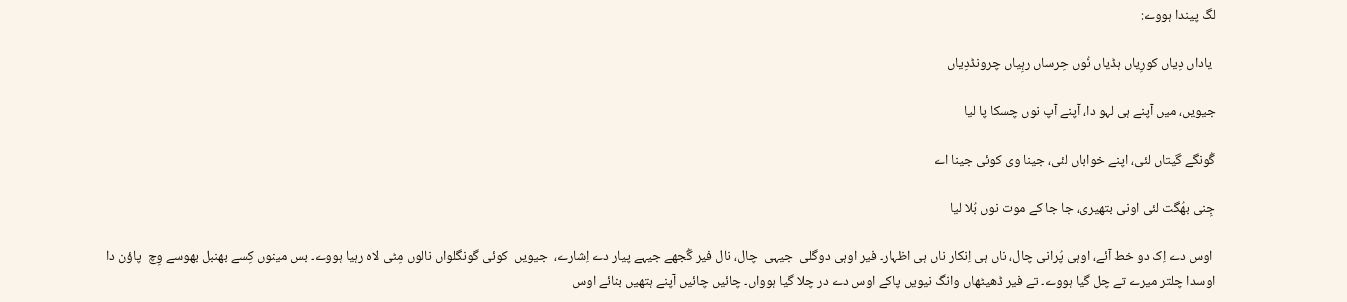لگ پیندا ہووے:

 یاداں دِیاں کورِیاں ہڈیاں نُوں حِرساں رہِیاں چرونڈدِیاں

جیویں، میں آپنے ہی لہو دا، آپنے آپ نوں چسکا پا لیا

گُونگے گیتاں لئی، اپنے خواباں لئی، جینا وی کوئی جینا اے

جِنی بھُگت لئی اونی بتھیری، جا جا کے موت نوں بُلا لیا

 اوس دے اِک دو خط آئے، اوہی پُرانی چال، ناں ہی اِنکار ناں ہی اظہار۔ فیر اوہی دوگلی  جیہی  چال، نال فیر گُجھے جیہے پیار دے اِشارے،  جیویں  کوئی گونگلواں نالوں مِٹی لاہ رہیا ہووے۔ بس مینوں کِسے بھنبل بھوسے وِچ  پاؤن دا اوسدا چلتر میرے تے چل گیا ہووے۔ تے فیر ڈھیٹھاں وانگ نیویں پاکے اوس دے در چلا گیا ہوواں۔ چائیں چائیں آپنے ہتھیں بنائے اوس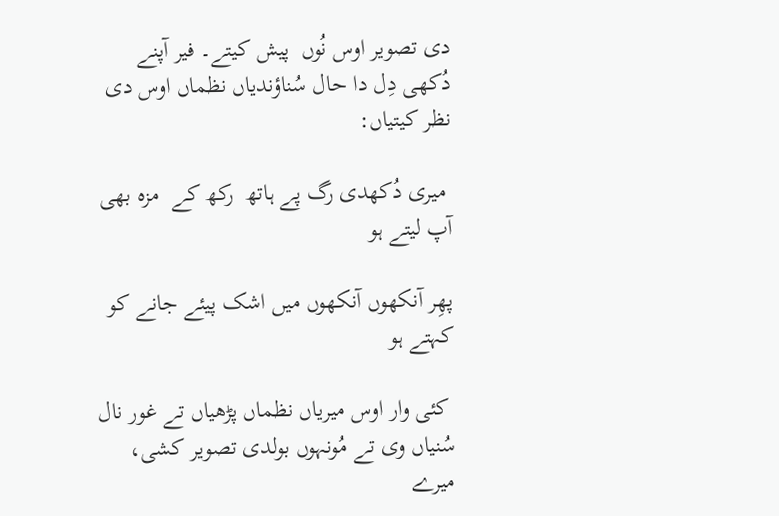دی تصویر اوس نُوں  پیش کیتے۔ فیر آپنے دُکھی دِل دا حال سُناؤندیاں نظماں اوس دی نظر کیتیاں:

 میری دُکھدی رگ پے ہاتھ  رکھ کے  مزہ بھی آپ لیتے ہو

پھِر آنکھوں آنکھوں میں اشک پیئے جانے کو کہتے ہو

 کئی وار اوس میریاں نظماں پڑھیاں تے غور نال سُنیاں وی تے مُونہوں بولدی تصویر کشی، میرے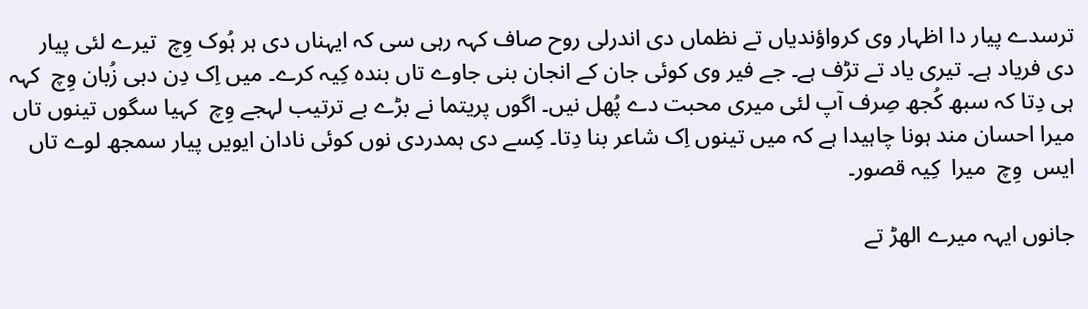ترسدے پیار دا اظہار وی کرواؤندیاں تے نظماں دی اندرلی روح صاف کہہ رہی سی کہ ایہناں دی ہر ہُوک وِچ  تیرے لئی پیار دی فریاد ہے۔ تیری یاد تے تڑف ہے۔ جے فیر وی کوئی جان کے انجان بنی جاوے تاں بندہ کِیہ کرے۔ میں اِک دِن دبی زُبان وِچ  کہہ ہی دِتا کہ سبھ کُجھ صِرف آپ لئی میری محبت دے پُھل نیں۔ اگوں پریتما نے بڑے بے ترتیب لہجے وِچ  کہیا سگوں تینوں تاں میرا احسان مند ہونا چاہیدا ہے کہ میں تینوں اِک شاعر بنا دِتا۔ کِسے دی ہمدردی نوں کوئی نادان ایویں پیار سمجھ لوے تاں ایس  وِچ  میرا  کِیہ قصور۔

جانوں ایہہ میرے الھڑ تے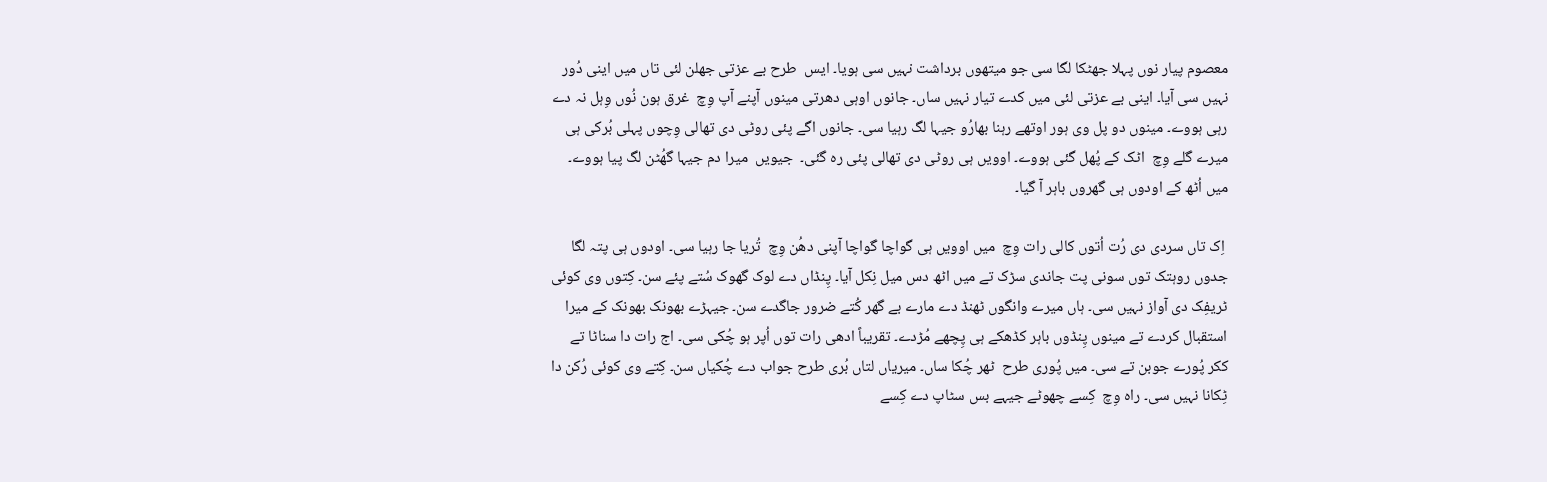معصوم پیار نوں پہلا جھٹکا لگا سی جو میتھوں برداشت نہیں سی ہویا۔ ایس  طرح بے عزتی جھلن لئی تاں میں اینی دُور نہیں سی آیا۔ اینی بے عزتی لئی میں کدے تیار نہیں ساں۔ جانوں اوہی دھرتی مینوں آپنے آپ وِچ  غرق ہون نُوں وِہل نہ دے رہی ہووے۔ مینوں دو پل وی ہور اوتھے رہنا بھارُو جیہا لگ رہیا سی۔ جانوں اگے پئی روٹی دی تھالی وِچوں پہلی بُرکی ہی میرے گلے وِچ  اٹک کے پُھل گئی ہووے۔ اوویں ہی روٹی دی تھالی پئی رہ گئی۔  جیویں  میرا دم جیہا گھُٹن لگ پیا ہووے۔ میں اُٹھ کے اودوں ہی گھروں باہر آ گیا۔

 اِک تاں سردی دی رُت اُتوں کالی رات وِچ  میں اوویں ہی گواچا گواچا آپنی دھُن وِچ  تُریا جا رہیا سی۔ اودوں ہی پتہ لگا جدوں روہتک توں سونی پت جاندی سڑک تے میں اٹھ دس میل نِکل آیا۔ پِنڈاں دے لوک گھوک سُتے پئے سن۔ کِتوں وی کوئی ٹریفِک دی آواز نہیں سی۔ ہاں میرے وانگوں ٹھنڈ دے مارے بے گھر کُتے ضرور جاگدے سن۔ جیہڑے بھونک بھونک کے میرا استقبال کردے تے مینوں پِنڈوں باہر کڈھکے ہی پِچھے مُڑدے۔ تقریباً ادھی رات توں اُپر ہو چُکی سی۔ اج رات دا سناٹا تے ککر پُورے جوبن تے سی۔ میں پُوری طرح  ٹھر چُکا ساں۔ میریاں لتاں بُری طرح جواب دے چُکیاں سن۔ کِتے وی کوئی رُکن دا ٹِکانا نہیں سی۔ راہ وِچ  کِسے چھوٹے جیہے بس سٹاپ دے کِسے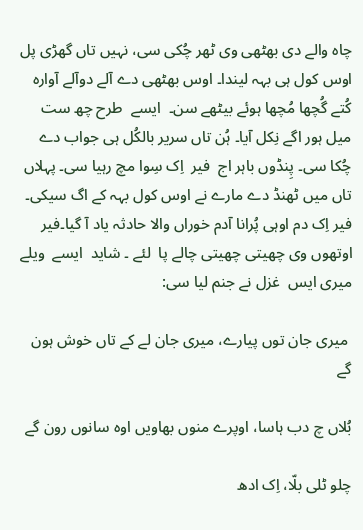چاہ والے دی بھٹھی وی ٹھر چُکی سی، نہیں تاں گھڑی پل اوس کول ہی بہہ لیندا۔ اوس بھٹھی دے آلے دوآلے آوارہ کُتے گُچھا مُچھا ہوئے بیٹھے سن۔  ایسے  طرح چھ ست میل ہور اگے نِکل آیا۔ ہُن تاں سریر بالکُل ہی جواب دے چُکا سی۔ پِنڈوں باہر اج  فیر  اِک سِوا مچ رہیا سی۔ پہلاں تاں میں ٹھنڈ دے مارے نے اوس کول بہہ کے اگ سیکی۔ فیر اِک دم اوہی پُرانا آدم خوراں والا حادثہ یاد آ گیا۔فیر اوتھوں وی چھیتی چھیتی چالے پا  لئے ۔ شاید  ایسے  ویلے میری ایس  غزل نے جنم لیا سی:

 میری جان توں پیارے، میری جان لے کے تاں خوش ہون گے

بُلاں چ دب ہاسا، اوپرے منوں بھاویں اوہ سانوں رون گے

چلو ٹلی بلّا، اِک ادھ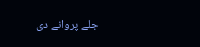جلے پروانے دی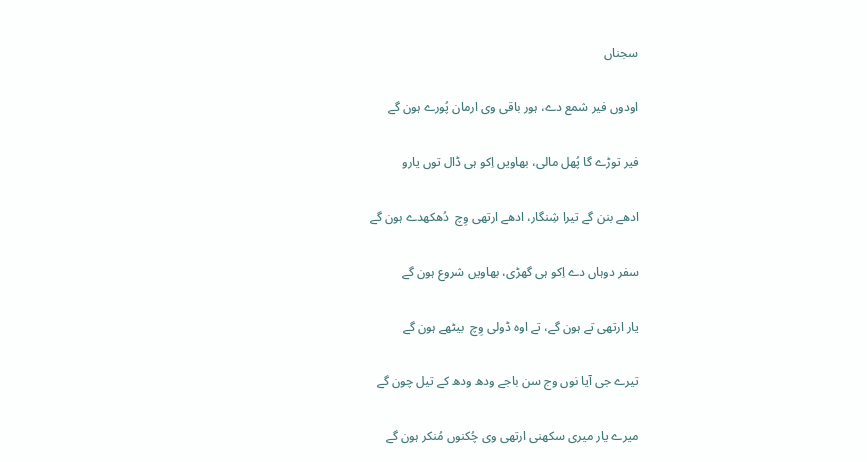سجناں

اودوں فیر شمع دے، ہور باقی وی ارمان پُورے ہون گے

فیر توڑے گا پُھل مالی، بھاویں اِکو ہی ڈال توں یارو

ادھے بنن گے تیرا شِنگار، ادھے ارتھی وِچ  دُھکھدے ہون گے

سفر دوہاں دے اِکو ہی گھڑی، بھاویں شروع ہون گے

یار ارتھی تے ہون گے، تے اوہ ڈولی وِچ  بیٹھے ہون گے

تیرے جی آیا نوں وج سن باجے ودھ ودھ کے تیل چون گے

میرے یار میری سکھنی ارتھی وی چُکنوں مُنکر ہون گے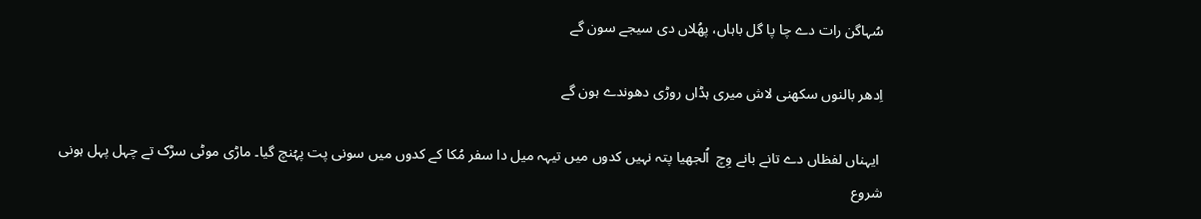سُہاگن رات دے چا پا گل باہاں، پھُلاں دی سیجے سون گے

اِدھر بالنوں سکھنی لاش میری ہڈاں روڑی دھوندے ہون گے

 ایہناں لفظاں دے تانے بانے وِچ  اُلجھیا پتہ نہیں کدوں میں تیہہ میل دا سفر مُکا کے کدوں میں سونی پت پہُنچ گیا۔ ماڑی موٹی سڑک تے چہل پہل ہونی شروع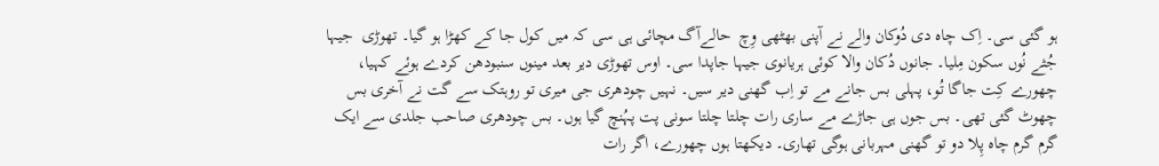ہو گئی سی۔ اِک چاہ دی دُوکان والے نے آپنی بھٹھی وِچ  حالےآگ مچائی ہی سی کہ میں کول جا کے کھڑا ہو گیا۔ تھوڑی  جیہا  جُثے نُوں سکون مِلیا۔ جانوں دُکان والا کوئی ہریانوی جیہا جاپدا سی۔ اوس تھوڑی دیر بعد مینوں سنبودھن کردے ہوئے کہیا، چھورے کِت جاگا تُو، پہلی بس جانے مے تو اِب گھنی دیر سیں۔ نہیں چودھری جی میری تو روہتک سے گت نے آخری بس چھوٹ گئی تھی۔ بس جوں ہی جاڑے مے ساری رات چلتا چلتا سونی پت پہُنچ گیا ہوں۔ بس چودھری صاحب جلدی سے ایک گرم گرم چاہ پِلا دو تو گھنی مہربانی ہوگی تھاری۔ دیکھتا ہوں چھورے، اگر رات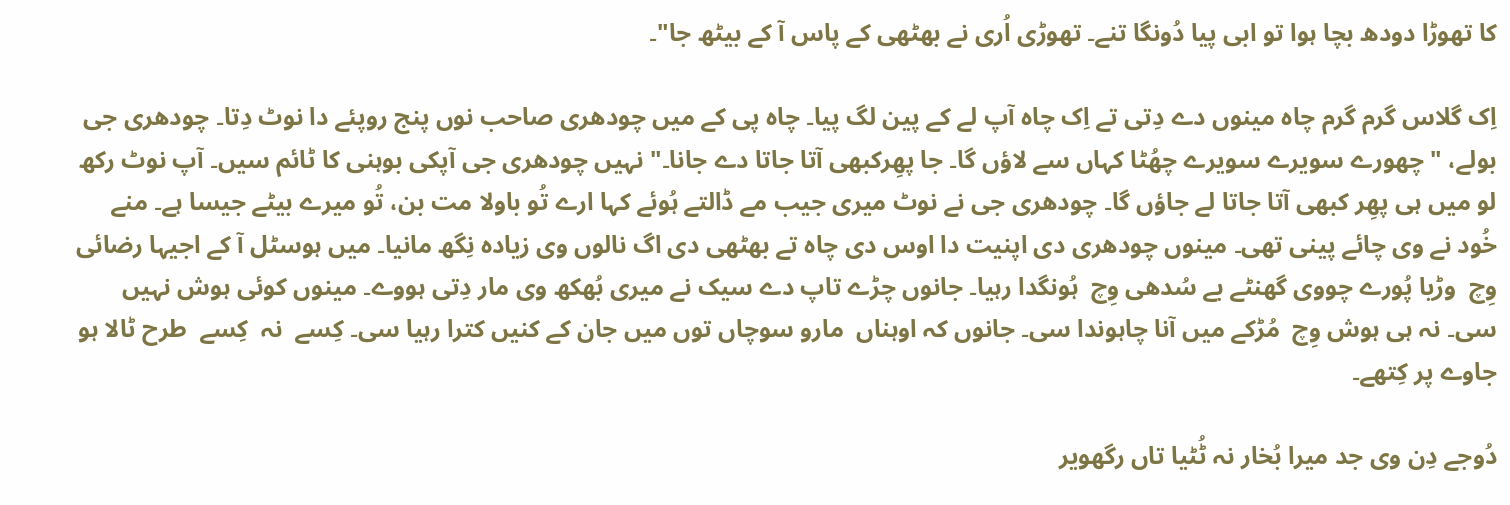کا تھوڑا دودھ بچا ہوا تو ابی پیا دُونگا تنے۔ تھوڑی اُری نے بھٹھی کے پاس آ کے بیٹھ جا"۔

اِک گلاس گرم گرم چاہ مینوں دے دِتی تے اِک چاہ آپ لے کے پین لگ پیا۔ چاہ پی کے میں چودھری صاحب نوں پنج روپئے دا نوٹ دِتا۔ چودھری جی بولے، "چھورے سویرے سویرے چھُٹا کہاں سے لاؤں گا۔ جا پھِرکبھی آتا جاتا دے جانا۔" نہیں چودھری جی آپکی بوہنی کا ٹائم سیں۔ آپ نوٹ رکھ لو میں ہی پھِر کبھی آتا جاتا لے جاؤں گا۔ چودھری جی نے نوٹ میری جیب مے ڈالتے ہُوئے کہا ارے تُو باولا مت بن، تُو میرے بیٹے جیسا ہے۔ منے خُود نے وی چائے پینی تھی۔ مینوں چودھری دی اپنیت دا اوس دی چاہ تے بھٹھی دی اگ نالوں وی زیادہ نِگھ مانیا۔ میں ہوسٹل آ کے اجیہا رضائی وِچ  وڑیا پُورے چووی گھنٹے بے سُدھی وِچ  ہُونگدا رہیا۔ جانوں چڑے تاپ دے سیک نے میری بُھکھ وی مار دِتی ہووے۔ مینوں کوئی ہوش نہیں سی۔ نہ ہی ہوش وِچ  مُڑکے میں آنا چاہوندا سی۔ جانوں کہ اوہناں  مارو سوچاں توں میں جان کے کنیں کترا رہیا سی۔ کِسے  نہ  کِسے  طرح ٹالا ہو جاوے پر کِتھے۔

دُوجے دِن وی جد میرا بُخار نہ ٹُٹیا تاں رگھویر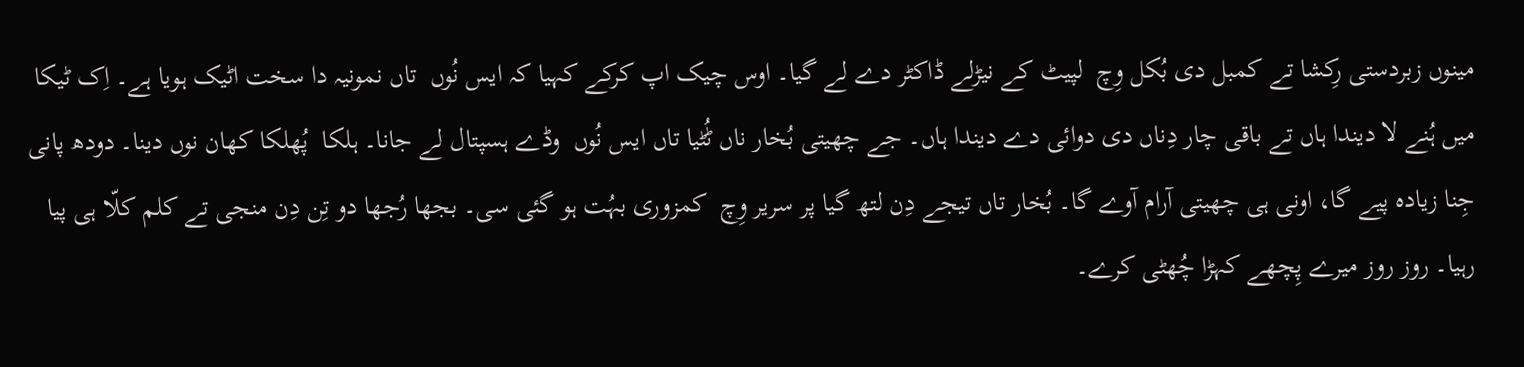مینوں زبردستی رِکشا تے کمبل دی بُکل وِچ  لپیٹ کے نیڑلے ڈاکٹر دے لے گیا۔ اوس چیک اپ کرکے کہیا کہ ایس نُوں  تاں نمونیہ دا سخت اٹیک ہویا ہے۔ اِک ٹیکا میں ہُنے لا دیندا ہاں تے باقی چار دِناں دی دوائی دے دیندا ہاں۔ جے چھیتی بُخار ناں ٹُٹیا تاں ایس نُوں  وڈے ہسپتال لے جانا۔ ہلکا  پُھلکا کھان نوں دینا۔ دودھ پانی جِنا زیادہ پیے گا، اونی ہی چھیتی آرام آوے گا۔ بُخار تاں تیجے دِن لتھ گیا پر سریر وِچ  کمزوری بہُت ہو گئی سی۔ بجھا رُجھا دو تِن دِن منجی تے کلم کلّا ہی پیا رہیا۔ روز روز میرے پِچھے کہڑا چُھٹی کرے۔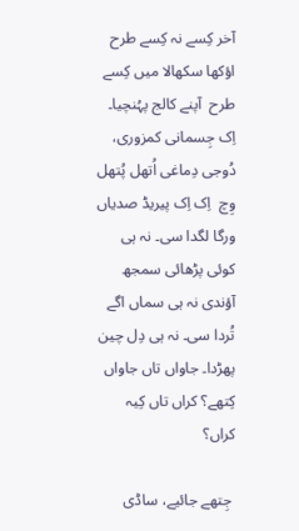آخر کِسے نہ کِسے طرح اؤکھا سکھالا میں کِسے طرح  آپنے کالج پہُنچیا۔ اِک جِسمانی کمزوری، دُوجی دِماغی اُتھل پُتھل وِچ  اِک اِک پیریڈ صدیاں ورگا لگدا سی۔ نہ ہی کوئی پڑھائی سمجھ آؤندی نہ ہی سماں اگے تُردا سی۔ نہ ہی دِل چین پھڑدا۔ جاواں تاں جاواں کِتھے؟ کراں تاں کِیہ کراں؟

 جِتھے جائیے، ساڈی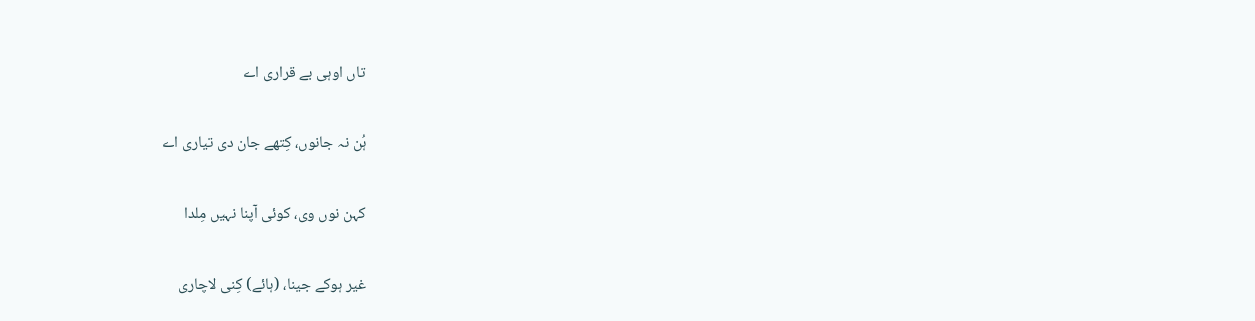تاں اوہی بے قراری اے

ہُن نہ جانوں، کِتھے جان دی تیاری اے

کہن نوں وی، کوئی آپنا نہیں مِلدا

غیر ہوکے جینا، (ہائے) کِنی لاچاری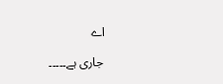اے

 جاری ہے۔۔۔۔۔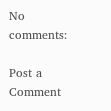No comments:

Post a Comment